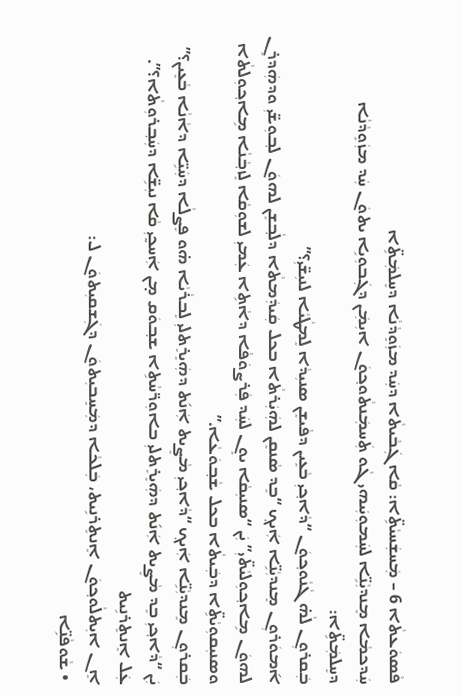ܦܵܣܘܿܥܬܵܐ 6 – ܡܲܚܫܲܚܝܵܬܹ̈ܐ: ܩܵܐ ܓܲܒܵܝܬܵܐ ܕܚܲܕ ܡܙܲܘܸܕܵܢܵܐ ܕܚܸܠܡܲܬܹ̈ܐ
ܚܲܕܟܡܵܐ ܡܸܢܕܝܼܵܢܹ̈ܐ ܠܚܲܡܘܼܝܲܝܗܝ ܓܵܘ ܬܲܚܡܲܢܬܵܘܟ݂ܘܿܢ ܐܝܼܡܲܢ ܕܓܲܒܘܼܝܹܐ ܝܬܘܿܢ ܚܲܕ ܡܙܲܘܸܕܵܢܵܐ ܕܚܸܠܡܲܬܹ̈ܐ:
ܒܲܩܪܘܼܢ ܠܵܗ̇ ܓܵܢܵܘܟ݂ܘܿܢ “ܕܵܐܟ݂ܝܼ ܒܵܥܸܝܢ ܕܦܵܝܫܸܢ ܣܢܝܼܕܵܐ ܠܸܡܛܵܝܵܐ ܠܢܝܼܫ̈ܝܼ؟”
ܐ݇ܡܘܿܪܘܼܢ ܡܸܢܕܝܼܵܢܹ̈ܐ ܐܲܝܟ݂ “ܒܸܕ ܣܵܢܩܸܢ ܠܗܲܝܲܪܬܵܐ ܒܟܠ ܩܲܝܕܲܡܬܵܐ ܕܠܵܒ݂ܫܸܢ ܠܗܘܿܢ ܠܒ݂ܘܼܫ̈ܝܼ ܘܕܗܲܕܪܸܢ ܠܗܘܿܢ ܡܹܐܟ݂ܘܼܠܝܵܬ̈ܝܼ” ܝܲܢ “ܣܢܝܼܩܵܐ ܝܘܸܢ ܠܚܲܕ ܦܲܪܨܘܿܦܵܐ ܕܐܵܬܹܐ ܥܲܡܝܼ ܠܫܘܼܩܵܐ ܠܸܙܒ݂ܵܢܵܐ ܡܹܐܟ݂ܘܼܠܬܵܐ ܘܣܢܝܼܩܘܼܝܵܬܹ̈ܐ ܕܒܲܝܬܵܐ ܒܟܠ ܫܵܒ݂ܘܿܥܵܐ.”
ܒܲܩܪܘܼܢ ܡܸܢܕܝܼܵܢܹ̈ܐ ܐܲܝܟ݂ “ܕܵܐܟ݂ܝܼ ܡܵܨܸܝܬ ܐܲܢ݇ܬ ܕܗܲܝܸܪܸܬܠܝܼ ܠܸܒܪܵܝܵܐ ܗ̇ܘ ܦܸܨܠܵܐ ܕܚܲܝܹ̈ܐ ܕܐܵܢܵܐ ܒܵܥܸܝܢ؟” ܝܲܢ “ܕܵܐܟ݂ܝܼ ܒܸܕ ܡܵܨܸܝܬ ܐܲܢ݇ܬ ܕܗܲܝܸܪܸܬܠܝܼ ܒܐܘܼܪ̈ܚܵܬܹܐ ܫܒ݂ܘܿܩ ܡ̣ܢ ܐܲܚܟ̰ܝܼ ܩܵܐ ܢܝܼܫܹ̈ܐ ܕܚܲܒ݂ܪܘܼܬܵܐ؟”.
ܥܲܠ ܐܸܢܬܸܪܢܹܝܬ
ܐܸܢ ܐܝܼܬܠܵܘܟ݂ܘܿܢ ܐܸܢܬܸܪܢܹܝܬ، ܒܲܠܟܵܐ ܕܡܲܚܸܒܝܼܬܘܿܢ ܕܓܲܫܩܝܼܬܘܿܢ ܠ:
 • ܫܵܘܦܵܢܹ̈ܐ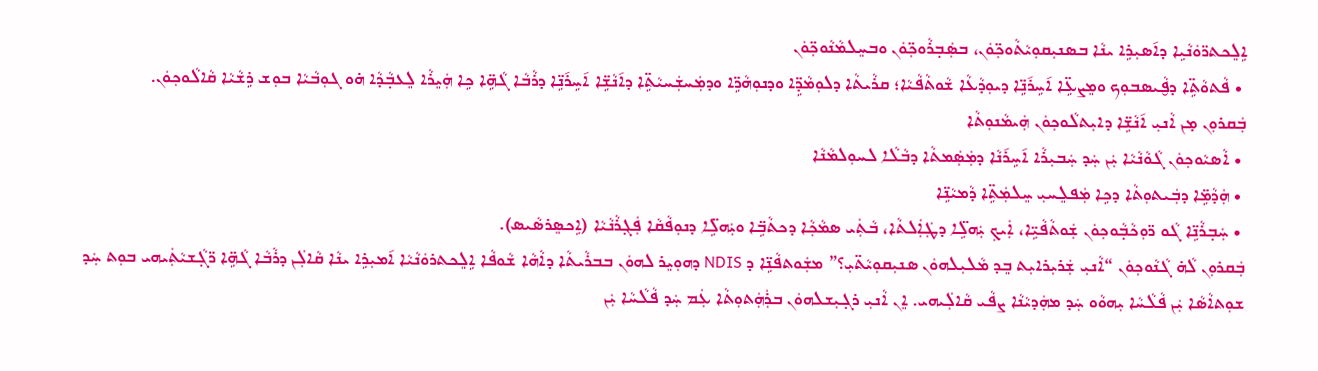ܐܹܠܸܟܬܪ̈ܘܿܢܵܝܹܐ ܕܐ݇ܣܝܼܪܹܐ ܝܢܵܐ ܒܣܢܝܼܩܘܼܝܵܬܵܘܟ݂̈ܘܿܢ، ܒܣܲܒ݂ܪܵܘܟ݂̈ܘܿܢ ܘܒܚܸܠܡܵܢܵܘܟ݂̈ܘܿܢ
 • ܦܵܬܘܵܬܹ̈ܐ ܕܦ̮ܵܝܣܒܘܼܟ ܘܡܸܨܥܹ̈ܐ ܐ݇ܚܹܪ݇ܢܹ̈ܐ ܕܝܘܼܕܵܥܵܐ ܫܵܘܬܵܦܵܝܵܐ؛ ܩܪܵܝܬܵܐ ܕܠܘܼܡܵܕܹ̈ܐ ܘܕܢܘܼܗܵܪܹ̈ܐ ܘܕܡܲܚܫܲܚܝܵܬܹ̈ܐ ܕܐ݇ܢܵܫܹ̈ܐ ܐ݇ܚܹܪ݇ܢܹ̈ܐ ܕܪܵܒܵܐ ܓܵܗܹ̈ܐ ܟܹܐ ܗܲܝܸܪܵܐ ܠܸܥܒ݂ܵܕܵܐ ܗ̇ܘ ܓܘܼܒܵܝܵܐ ܒܘܼܫ ܪܹܫܵܝܵܐ ܩܵܐܠܵܘܟ݂ܘܿܢ.
ܒܲܩܪܘܼܢ ܡ̣ܢ ܐܵܢܝܼ ܐ݇ܢܵܫܹ̈ܐ ܕܐܝܼܬܠܵܘܟ݂ܘܿܢ ܗܲܝܡܵܢܘܼܬܵܐ
 • ܐܵܣܝܵܘܟ݂ܘܿܢ ܓܵܘܵܢܵܝܵܐ ܝܲܢ ܚܲܕ ܚܲܒܝܼܪܵܐ ܐ݇ܚܹܪ݇ܢܵܐ ܕܡܲܣܲܡܬܵܐ ܕܒܵܠܵܐ ܠܚܘܼܠܡܵܢܵܐ
 • ܗܲܕܵܡܹ̈ܐ ܕܒܲܝܬܘܼܬܵܐ ܕܟܹܐ ܡܲܦܠܸܚܝܼ ܚܸܠܡܲܬܹ̈ܐ ܕܵܡܝܵܢܹ̈ܐ
 • ܚܲܒ݂ܪܵܢܹ̈ܐ ܓܵܘ ܪ̈ܘܼܟܵܒ݂ܵܘܟ݂ܘܿܢ ܫܲܘܬܵܦܵܝܹ̈ܐ، ܐܲܝܟ݂ ܝܲܗܠܹ̈ܐ ܕܛܲܐܲܠܬܵܐ، ܒܵܬܲܝ ܣܡܵܟ݂ܵܐ ܕܟܬܵܒܹ̈ܐ ܘܝܲܗܠܹ̈ܐ ܕܢܘܼܦܵܩܵܐ ܦܲܓ݂ܪܵܢܵܝܵܐ (ܐܹܟܣܸܪܣܵܝܣ).
ܒܲܩܪܘܼܢ ܠܵܗ̇ ܓܵܢܵܘܟ݂ܘܿܢ “ܐܵܢܝܼ ܫܲܪܝܼܪܐܝܼܬ ܒܸܕ ܡܵܠܝܼܠܗܘܿܢ ܣܢܝܼܩܘܼܝܵܬ̈ܝܼ؟” ܡܫܲܘܬܦܵܢܹ̈ܐ ܕ NDIS ܕܗܘܼܝܸܪ ܠܗܘܿܢ ܒܒܪܵܝܬܵܐ ܕܐܵܗܵܐ ܫܵܘܦܵܐ ܐܹܠܸܟܬܪܘܿܢܵܝܵܐ ܐ݇ܡܝܼܪܹܐ ܝܢܵܐ ܩܵܐܠܲܢ ܕܪܵܒܵܐ ܓܵܗܹ̈ܐ ܪ̈ܓ݂ܵܫܝܵܬܲܝܗܝ ܒܘܼܬ ܚܲܕ ܫܘܼܬܐܵܣܵܐ ܝܲܢ ܦܵܠܵܚܵܐ ܝܼܗܘܵܘ ܚܲܕ ܡܗܲܕܝܵܢܵܐ ܨܦܵܝ ܩܵܐܠܲܝܗܝ. ܐܸܢ ܐܵܢܝܼ ܪܓ݂ܝܼܫܠܗܘܿܢ ܒܪܲܗܲܬܘܼܬܵܐ ܥܲܡ ܚܲܕ ܦܵܠܵܚܵܐ ܝܲܢ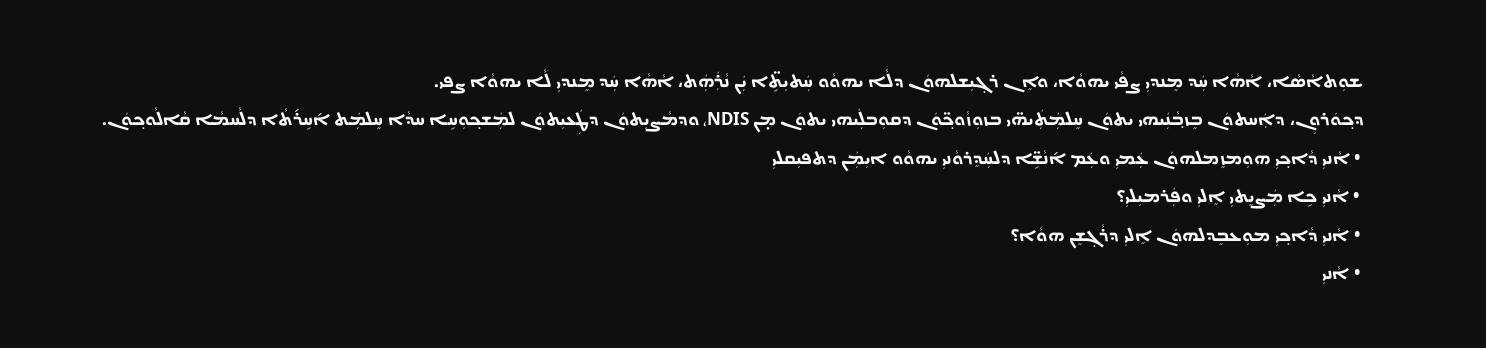ܫܘܼܬܐܵܣܵܐ، ܐܵܗܵܐ ܚܲܕ ܡܸܢܕܝܼ ܨܦܵܝ ܝܗܘܵܐ، ܘܐܸܢ ܪܓ݂ܝܼܫܠܗܘܿܢ ܕܠܵܐ ܝܗܘܵܘ ܚܲܬܝܼܬܹ̈ܐ ܝܲܢ ܢܵܪܲܗܲܬ، ܐܵܗܵܐ ܚܲܕ ܡܸܢܕܝܼ ܠܵܐ ܝܗܘܵܐ ܨܦܝ.
ܕܟ݂ܘܿܪܘܼܢ، ܕܐܲܚܬܘܿܢ ܒܸܙܒ݂ܵܢܲܝܗܝ ܝܬܘܿܢ ܚܸܠܡܲܬܲܝܗ̈ܝ ܒܙܘܼܙܵܘܟ݂̈ܘܿܢ ܕܩܘܼܒܠܲܝܗܝ ܝܬܘܿܢ ܡ̣ܢ NDIS، ܘܕܡܵܨܝܼܬܘܿܢ ܕܛܲܥܝܼܬܘܿܢ ܠܡܲܫܟ݂ܘܼܚܹܐ ܚܕܵܐ ܚܸܠܡܲܬ ܐ݇ܚܹܪ݇ܬܵܐ ܕܠܵܚܡܵܐ ܩܵܐܠܵܘܟ݂ܘܿܢ.
 • ܐܵܢܝܼ ܕܵܐܟ݂ܝܼ ܗܘܼܡܙܸܡܠܗܘܿܢ ܥܲܡܝܼ ܘܥܲܡ ܐ݇ܢܵܫܹ̈ܐ ܕܠܚܲܕܸܪܘܵܢܝܼ ܝܗܘܵܘ ܐܝܼܡܲܢ ܕܬܦܝܼܩܠܝܼ
 • ܐܵܢܝܼ ܟܹܐ ܡܲܨܝܸܬܝܼ ܐܸܠܝܼ ܘܦܲܪܡܝܼܠܝܼ؟
 • ܐܵܢܝܼ ܕܵܐܟ݂ܝܼ ܡܘܼܥܒܸܕܠܗܘܿܢ ܐܸܠܝܼ ܕܪܵܓ݂ܫܸܢ ܗܘܵܐ؟
 • ܐܵܢܝܼ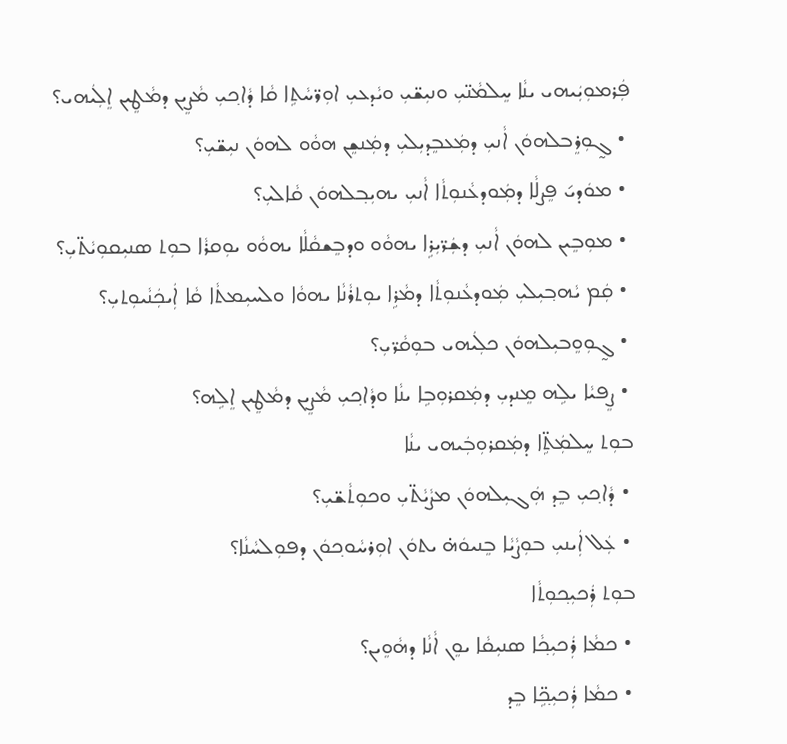ܦܲܪܡܘܼܝܲܝܗܝ ܝܢܵܐ ܚܸܠܡܵܢ̈ܝܼ ܘܢܝܼܫ̈ܝܼ ܘܝܵܕܥܝܼ ܐܘܼܪ̈ܚܵܬܹܐ ܩܵܐ ܕܵܐܟ݂ܝܼ ܡܵܨܸܝܢ ܕܡܵܛܸܝܢ ܐܸܠܲܝܗܝ؟
 • ܓ̰ܘܼܪܸܒܠܗܘܿܢ ܐܵܢܝܼ ܕܡܲܥܒܸܕܝܼܠܝܼ ܕܡܲܢܫܸܢ ܗܘܵܘ ܠܗܘܿܢ ܢܝܼܫ̈ܝܼ؟
 • ܡܘܿܕܝ݇ ܦܸܨܠܵܐ ܕܡܲܘܕܥܵܢܘܼܬܵܐ ܐܵܢܝܼ ܝܗܝܼܒ݂ܠܗܘܿܢ ܩܵܐܠܝܼ؟
 • ܡܘܼܒܸܝܢ ܠܗܘܿܢ ܐܵܢܝܼ ܕܫܲܪ̈ܝܼܪܹܐ ܝܗܘܵܘ ܘܕܒܸܫܩܵܠܵܐ ܝܗܘܵܘ ܝܘܼܩܪܵܐ ܒܘܼܬ ܣܢܝܼܩܘܼܝܵܬ̈ܝܼ؟
 • ܩܲܡ ܝܵܗܒ݂ܝܼܠܝܼ ܡܲܘܕܥܵܢܘܼܬܵܐ ܕܡܵܪܹܐ ܝܘܼܬܪܵܢܵܐ ܝܗܘܵܐ ܘܠܚܝܼܡܬܵܐ ܩܵܐ ܐܲܝܟܲܢܵܝܘܼܬܝܼ؟
 • ܓ̰ܘܼܘܸܒܝܼܠܗܘܿܢ ܟܠܲܝܗܝ ܒܘܼܩܵܪ̈ܝܼ؟
 • ܨܸܦܝܵܐ ܝܠܹܗ ܡܸܢܕܝܼ ܕܡܲܩܪܘܼܒܹܐ ܝܢܵܐ ܘܕܵܐܟ݂ܝܼ ܡܵܨܸܝܢ ܕܡܵܛܸܝܢ ܐܸܠܹܗ؟
ܒܘܼܬ ܚܸܠܡܲܬܹ̈ܐ ܕܡܲܩܪܘܼܒܲܝܗܝ ܝܢܵܐ
 • ܕܵܐܟ݂ܝܼ ܒܸܕ ܗܲܓܝܼܠܗܘܿܢ ܡܨܵܝܵܬ̈ܝܼ ܘܟܘܼܬܵܫ̈ܝܼ؟
 • ܥܲܠ ܐܲܝܢܝܼ ܒܘܼܨܵܝܵܐ ܒܸܢܝܘܿܗ̇ ܝܬܘܿܢ ܐܘܼܪܚܵܘܟ݂ܘܿܢ ܕܦܘܼܠܚܵܢܵܐ؟
ܒܘܼܬ ܪܲܟܝܼܟ݂ܘܼܬܵܐ
 • ܟܡܵܐ ܪܲܟܝܼܟ݂ܵܐ ܣܢܝܼܩܵܐ ܝܘܸܢ ܐܵܢܵܐ ܕܗܵܘܸܝܢ؟
 • ܟܡܵܐ ܪܲܟܝܼܟ݂ܹ̈ܐ ܒܸܕ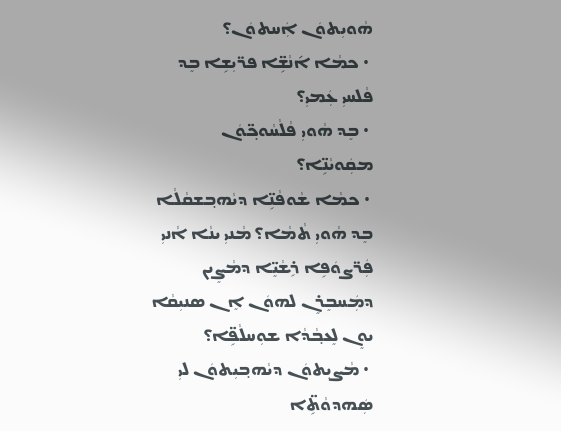ܗܵܘܝܼܬܘܿܢ ܐܲܚܬܘܿܢ؟
 • ܟܡܵܐ ܐ݇ܢܵܫܹ̈ܐ ܦܪ̈ܝܼܫܹܐ ܒܸܕ ܦܵܠܚܝܼ ܥܲܡܝܼ؟
 • ܒܸܕ ܗܵܘܝܼ ܦܵܠܵܚܵܘܟ݂̈ܘܿܢ ܡܩܲܘܝܵܢܹ̈ܐ؟
 • ܟܡܵܐ ܫܵܘܦܵܢܹ̈ܐ ܕܝܵܗܒ݂ܫܩܵܠܵܐ ܒܸܕ ܗܵܘܝܼ ܬܵܡܵܐ؟ ܡܵܢܝܼ ܝܢܵܐ ܐܵܢܝܼ ܦܲܪ̈ܨܘܿܦܹܐ ܪܹܫܵܝܸ̈ܐ ܕܡܵܨܸܝܢ ܕܡܲܚܒܸܪܸܢ ܠܗܘܿܢ ܐܸܢ ܣܢܝܼܩܵܐ ܝܘܸܢ ܠܸܥܒ݂ܵܕܵܐ ܫܘܼܚܠܵܦܹ̈ܐ؟
 • ܡܵܨܝܼܬܘܿܢ ܕܝܵܗܒ݂ܝܼܬܘܿܢ ܠܝܼ ܣܲܗܕܘܵܬܹ̈ܐ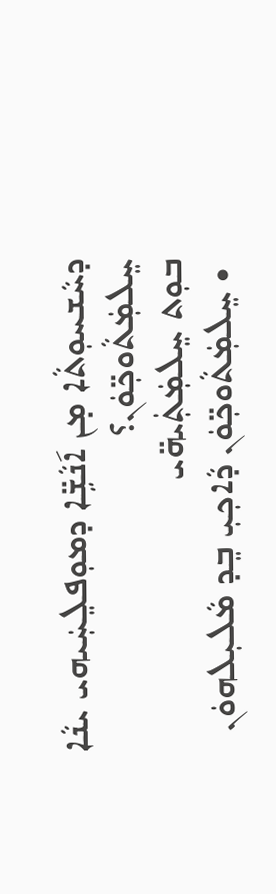ܕܚܵܫܚܘܼܬܵܐ ܡ̣ܢ ܐ݇ܢܵܫܹ̈ܐ ܕܡܘܼܦܠܸܚܲܝܗܝ ܝܢܵܐ ܚܸܠܡܲܬܵܘܟ݂̈ܘܿܢ؟
ܒܘܼܬ ܚܸܠܡܲܬܲܝܗ̈ܝ
 • ܚܸܠܡܲܬܵܘܟ݂̈ܘܿܢ ܕܵܐܟ݂ܝܼ ܒܸܕ ܡܵܠܝܼܠܗܘܿܢ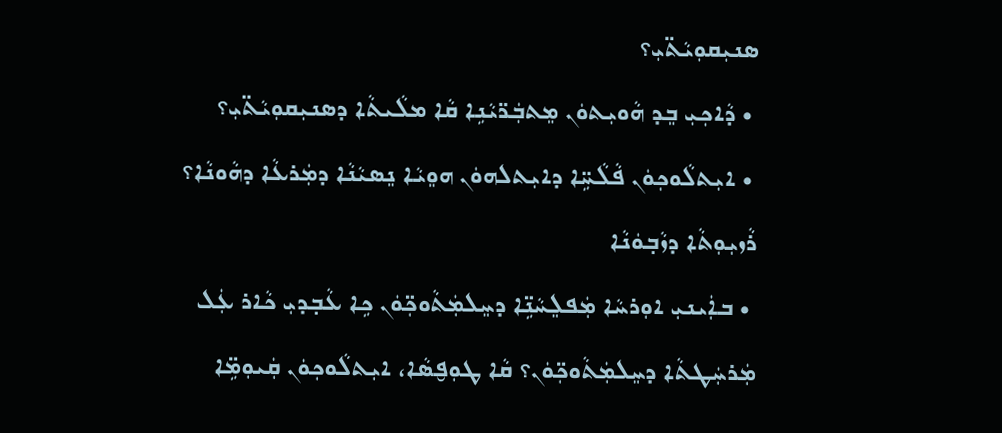ܣܢܝܼܩܘܼܝܵܬ̈ܝܼ؟
 • ܕܵܐܟ݂ܝܼ ܒܸܕ ܗܵܘܝܼܬܘܿܢ ܡܸܬܒܲܪ̈ܝܵܢܹܐ ܩܵܐ ܡܠܵܝܬܵܐ ܕܣܢܝܼܩܘܼܝܵܬ̈ܝܼ؟
 • ܐܝܼܬܠܵܘܟ݂ܘܿܢ ܦܵܠܵܚܹ̈ܐ ܕܐܝܼܬܠܗܘܿܢ ܗܘܸܝܵܐ ܢܸܣܝܵܢܵܐ ܕܡܲܪܥܵܐ ܕܗܵܘܢܵܐ؟
ܪܵܙܝܼܘܼܬܵܐ ܕܙܵܒ݂ܘܿܢܵܐ
 • ܒܐܲܝܢܝܼ ܐܘܼܪܚܵܐ ܡܲܦܠܸܚܵܢܹ̈ܐ ܕܚܸܠܡܲܬܵܘܟ݂̈ܘܿܢ ܟܹܐ ܥܵܒ݂ܕܝܼ ܟܵܐܪ ܥܲܠ ܡܲܪܚܲܛܬܵܐ ܕܚܸܠܡܲܬܵܘܟ݂̈ܘܿܢ؟ ܩܵܐ ܛܘܼܦ̮ܣܵܐ، ܐܝܼܬܠܵܘܟ݂ܘܿܢ ܩܲܝܘܼܡܹ̈ܐ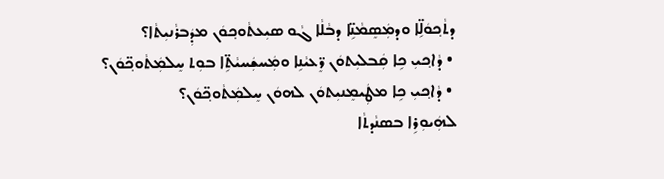ܕܬܵܟ݂ܘܿܠܹ̈ܐ ܘܕܡܲܣܸܡܵܢܹ̈ܐ ܕܒܵܠܵܐ ܓܵܘ ܣܝܼܥܬܵܘܟ݂ܘܿܢ ܡܕܲܒܪܵܢܝܼܬܵܐ؟
 • ܕܵܐܟ݂ܝܼ ܟܹܐ ܩܲܒܠܝܼܬܘܿܢ ܪܸ̈ܥܝܵܢܹܐ ܘܡܲܚܫܲܚܝܵܬܹ̈ܐ ܒܘܼܬ ܚܸܠܡܲܬܵܘܟ݂̈ܘܿܢ؟
 • ܕܵܐܟ݂ܝܼ ܟܹܐ ܡܛܲܝܡܸܢܝܼܬܘܿܢ ܠܗܘܿܢ ܚܸܠܡܲܬܵܘܟ݂̈ܘܿܢ؟
ܠܗܲܝܘܼܪܹܐ ܒܣܢܵܕܬܵܐ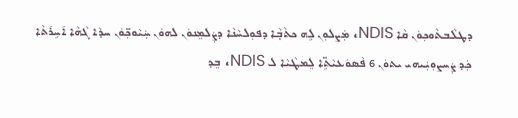ܕܛܠܵܒܬܵܘܟ݂ܘܿܢ ܩܵܐ NDIS، ܡܲܨܠܘܼܢ ܠܹܗ ܟܬܵܒ݂ܵܐ ܕܦܘܼܠܚܵܢܵܐ ܕܨܲܠܡܸܢܘܿܢ ܠܗܘܿܢ ܚܲܝܵܘܟ݂̈ܘܿܢ ܚܕܵܐ ܓܵܗܵܐ ܐ݇ܚܹܪ݇ܬܵܐ
ܟܲܕ ܨܲܚܨܘܼܝܲܝܗܝ ܝܬܘܿܢ 6 ܦܵܣܘܿܥܝܵܬܹ̈ܐ ܠܸܡܛܵܝܵܐ ܠ NDIS، ܒܸܕ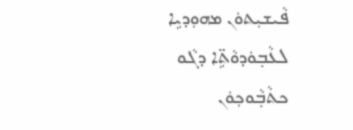ܦܵܝܫܝܼܬܘܿܢ ܡܗܘܼܕܝܹܐ ܠܥܵܒ݂ܘܿܕܘܵܬܹ̈ܐ ܕܓܵܘ ܟܬܵܒ݂ܵܘܟ݂ܘܿܢ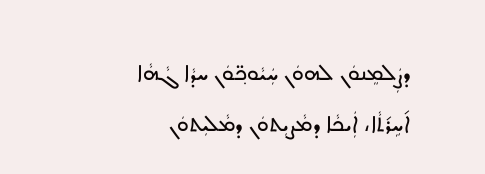ܕܨܲܠܡܸܢܘܿܢ ܠܗܘܿܢ ܚܲܝܵܘܟ݂̈ܘܿܢ ܚܕܵܐ ܓܵܗܵܐ ܐ݇ܚܹܪ݇ܬܵܐ، ܐܲܝܟܵܐ ܕܡܵܨܝܼܬܘܿܢ ܕܡܵܠܝܼܬܘܿܢ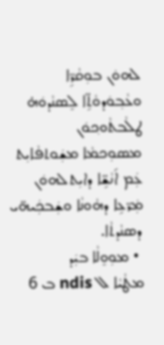ܠܗܘܿܢ ܒܘܼܩܵܪܹ̈ܐ ܘܥܵܒ݂ܘܿܕܘܵܬܹ̈ܐ ܠܸܣܢܵܕܘܿܗ̇ ܛܠܵܒܬܵܘܟ݂ܘܿܢ
ܡܣܘܼܟܡܵܐ ܡܫܲܘܬܦܵܐܝܼܬ ܥܲܡ ܐ݇ܢܵܫܹ̈ܐ ܕܐܝܼܬܠܗܘܿܢ ܡܲܪ̈ܥܹܐ ܕܗܵܘܢܵܐ ܘܫܲܒܟܲܝܗ̈ܝ ܕܣܢܵܕܬܵܐ.
 • ܡܘܼܘܸܠܵܐ ܒܝܲܕ
ܡܛܵܝܵܐ ܠ ndis ܒ 6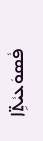ܦܵܣܘܿܥܝܵܬܹ̈ܐ